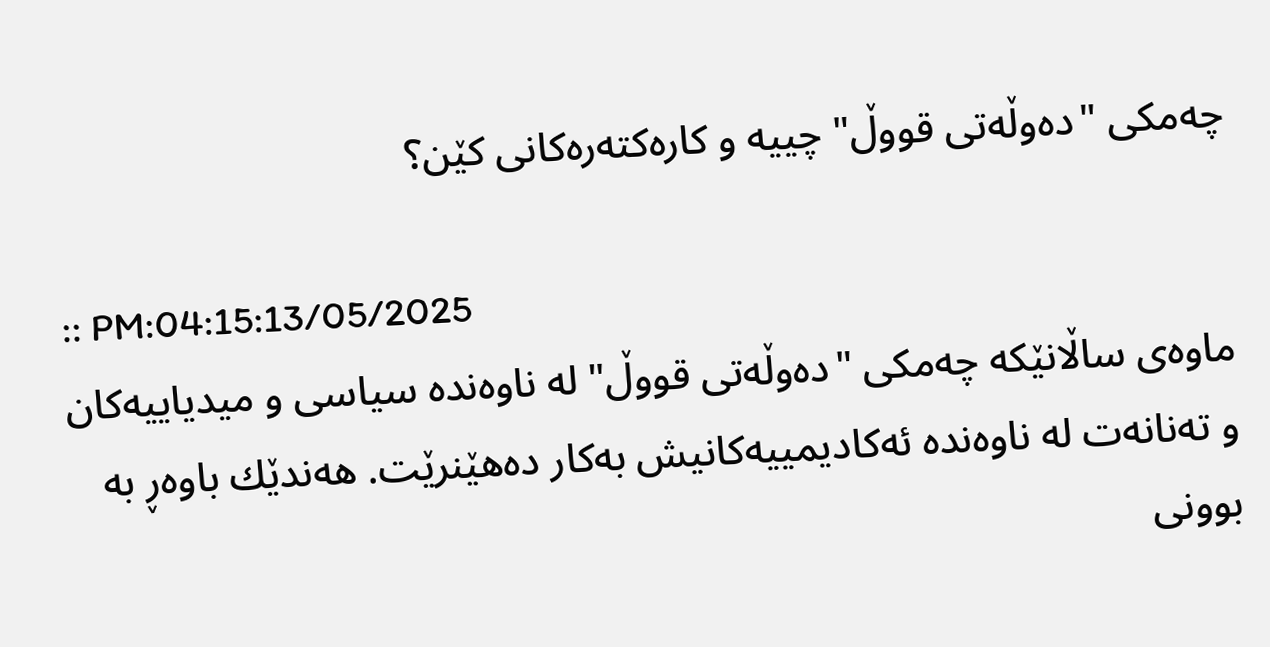چه‌مكى "ده‌وڵه‌تى قووڵ" چییه‌ و كاره‌كته‌ره‌كانى كێن؟

:: PM:04:15:13/05/2025
ماوه‌ى ساڵانێكه‌ چه‌مكى "ده‌وڵه‌تى قووڵ" له‌ ناوه‌نده‌ سیاسى و میدیاییه‌كان و ته‌نانه‌ت له‌ ناوه‌نده‌ ئه‌كادیمییه‌كانیش به‌كار ده‌هێنرێت. هه‌ندێك باوه‌ڕ به‌ بوونى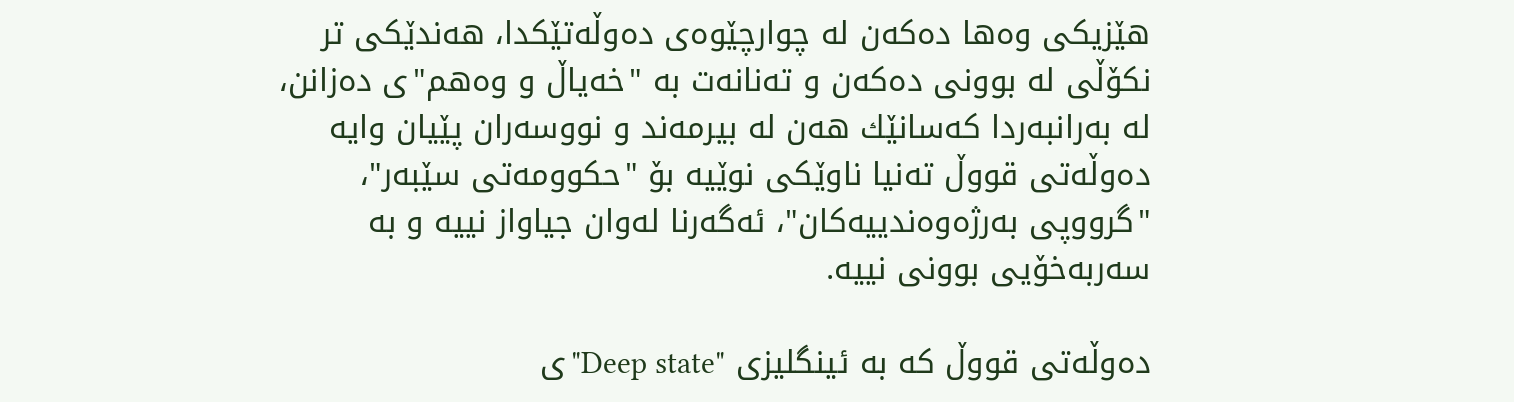هێزیكى وه‌ها ده‌كه‌ن له‌ چوارچێوه‌ى ده‌وڵه‌تێكدا، هه‌ندێكی تر نكۆڵى له‌ بوونى ده‌كه‌ن و ته‌نانه‌ت به‌ "خه‌یاڵ و وه‌هم"ى ده‌زانن، له‌ به‌رانبه‌ردا كه‌سانێك هه‌ن له‌ بیرمه‌ند و نووسه‌ران پێیان وایه‌ ده‌وڵه‌تى قووڵ ته‌نیا ناوێكى نوێیه‌ بۆ "حكوومه‌تى سێبه‌ر"، "گرووپى به‌رژه‌وه‌ندییه‌كان"، ئه‌گه‌رنا له‌وان جیاواز نییه‌ و به‌ سه‌ربه‌خۆیى بوونى نییه‌.

ده‌وڵه‌تى قووڵ كه‌ به‌ ئینگلیزى "Deep state"ى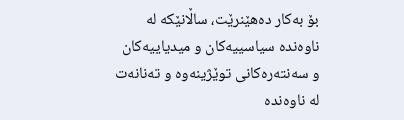بۆ به‌كار ده‌هێنرێت، ساڵانێكه‌ له‌ ناوه‌نده‌ سیاسییه‌كان و میدیاییه‌كان و سه‌نته‌ره‌كانى توێژینه‌وه‌ و ته‌نانه‌ت له‌ ناوه‌نده‌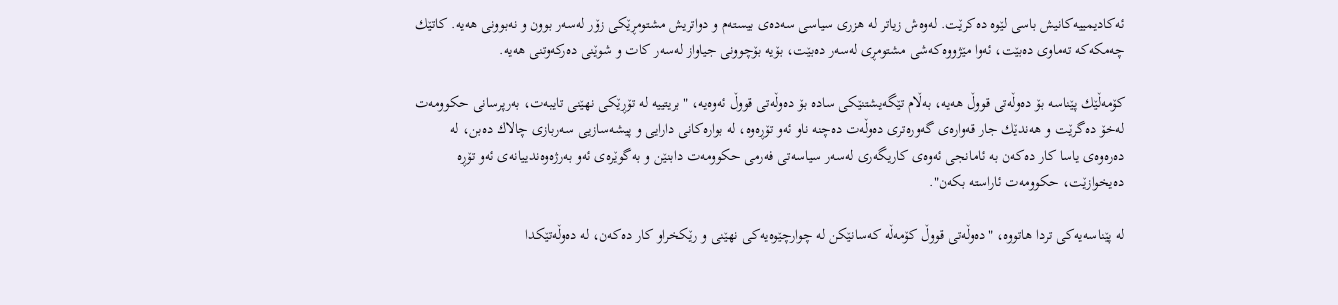ئه‌كادیمییه‌كانیش باسى لێوه‌ ده‌كرێت. له‌وه‌ش زیاتر له‌ هزرى سیاسى سه‌ده‌ى بیسته‌م و دواتریش مشتومڕێكى زۆر له‌سه‌ر بوون و نه‌بوونى هه‌یه‌. كاتێك چه‌مكه‌كه‌ ته‌ماوى ده‌بێت، ئه‌وا مێژووه‌كه‌شى مشتومڕى له‌سه‌ر ده‌بێت، بۆیه‌ بۆچوونى جیاواز له‌سه‌ر كات و شوێنى ده‌ركه‌وتنى هه‌یه‌.

كۆمه‌ڵێك پێناسه‌ بۆ ده‌وڵه‌تى قووڵ هه‌یه‌، به‌ڵام تێگه‌یشتنێكى ساده‌ بۆ ده‌وڵه‌تى قووڵ ئه‌وه‌یه‌، "بریتییه‌ له‌ تۆڕێكى نهێنى تایبه‌ت، به‌رپرسانى حكوومه‌ت له‌خۆ ده‌گرێت و هه‌ندێك جار قه‌واره‌ى گه‌وره‌ترى ده‌وڵه‌ت ده‌چنه‌ ناو ئه‌و تۆڕه‌وه‌، له‌ بواره‌كانى دارایى و پیشه‌سازیى سه‌ربازى چالاك ده‌بن، له‌ ده‌ره‌وه‌ى یاسا كار ده‌كه‌ن به‌ ئامانجى ئه‌وه‌ى كاریگه‌رى له‌سه‌ر سیاسه‌تى فه‌رمى حكوومه‌ت دابنێن و به‌گوێره‌ى ئه‌و به‌رژه‌وه‌ندییانه‌ى ئه‌و تۆڕه‌ ده‌یخوازێت، حكوومه‌ت ئاراسته‌ بكه‌ن".

له‌ پێناسه‌یه‌كى تردا هاتووه‌، "ده‌وڵه‌تى قووڵ كۆمه‌ڵه‌ كه‌سانێكن له‌ چوارچێوه‌یه‌كى نهێنى و رێكخراو كار ده‌كه‌ن، له‌ ده‌وڵه‌تێكدا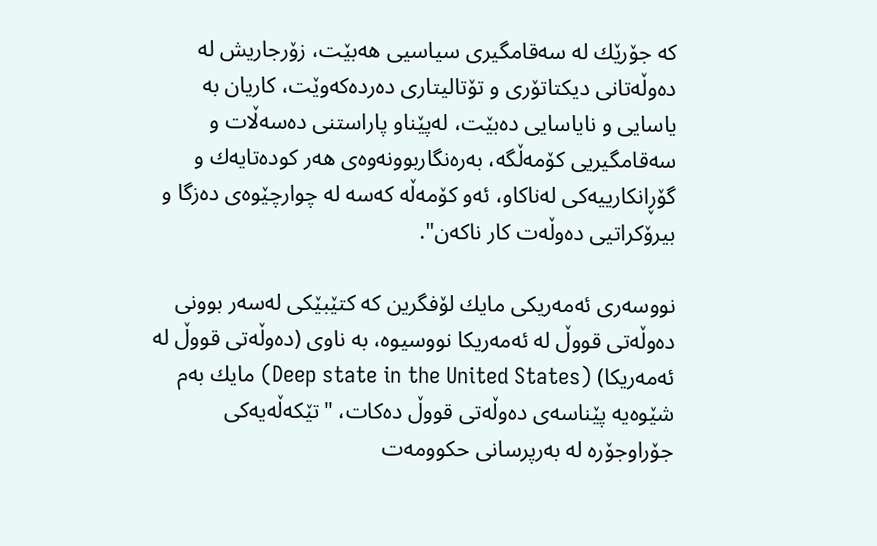كه‌ جۆرێك له‌ سه‌قامگیرى سیاسیى هه‌بێت، زۆرجاریش له‌ ده‌وڵه‌تانى دیكتاتۆرى و تۆتالیتارى ده‌رده‌كه‌وێت، كاریان به‌ یاسایى و نایاسایى ده‌بێت، له‌پێناو پاراستنى ده‌سه‌ڵات و سه‌قامگیریى كۆمه‌ڵگه‌، به‌ره‌نگاربوونه‌وه‌ى هه‌ر كوده‌تایه‌ك و گۆڕانكارییه‌كى له‌ناكاو، ئه‌و كۆمه‌ڵه‌ كه‌سه‌ له‌ چوارچێوه‌ى ده‌زگا و بیرۆكراتیى ده‌وڵه‌ت كار ناكه‌ن".

نووسه‌رى ئه‌مه‌ریكى مایك لۆفگرین كه‌ كتێبێكى له‌سه‌ر بوونى ده‌وڵه‌تى قووڵ له‌ ئه‌مه‌ریكا نووسیوه‌، به‌ ناوى (ده‌وڵه‌تى قووڵ له‌ ئه‌مه‌ریكا) (Deep state in the United States) مایك به‌م شێوه‌یه‌ پێناسه‌ى ده‌وڵه‌تى قووڵ ده‌كات، "تێكه‌ڵه‌یه‌كى جۆراوجۆره‌ له‌ به‌رپرسانى حكوومه‌ت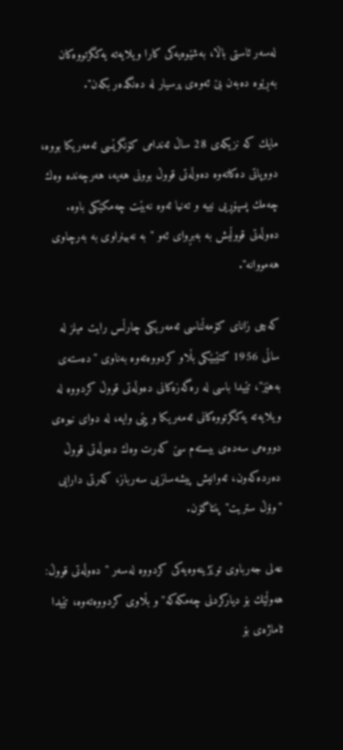له‌سه‌ر ئاستى باڵا، به‌شێوه‌یه‌كى كارا ویلایه‌ته‌ یه‌كگرتووه‌كان به‌ڕێوه‌ ده‌به‌ن بێ ئه‌وه‌ى پرسیار له‌ ده‌نگده‌ر بكه‌ن".

مایك كه‌ نزیكه‌ى 28 ساڵ ئه‌ندامى كۆنگرێسى ئه‌مه‌ریكا بووه‌، دووپاتى ده‌كاته‌وه‌ ده‌وڵه‌تى قووڵ بوونى هه‌یه‌، هه‌رچه‌نده‌ وه‌ك چه‌مك پسپۆڕیى نییه‌ و ته‌نیا ئه‌وه‌ نه‌بێت چه‌مكێكى باوه‌. ده‌وڵه‌تى قووڵیش به‌ به‌بڕواى ئه‌و "به‌ نه‌بینراوى به‌ به‌رچاوى هه‌مووانه‌".

كه‌چى زاناى كۆمه‌ڵناسى ئه‌مه‌ریكى چارڵس رایت میلز له‌ ساڵى 1956 كتێبێكى بڵاو كردووه‌ته‌وه‌ به‌ناوى "ده‌سته‌ى به‌هێز"، تێیدا باسى له‌ ره‌گه‌زه‌كانى ده‌وڵه‌تى قووڵ كردووه‌ له‌ ویلایه‌ته‌ یه‌كگرتووه‌كانى ئه‌مه‌ریكا و پێی وایه‌، له‌ دواى نیوه‌ى دووه‌مى سه‌ده‌ى بیسته‌م سێ كه‌رت وه‌ك ده‌وڵه‌تى قووڵ ده‌رده‌كه‌ون، ئه‌وانیش پیشه‌سازیى سه‌رباز، كه‌رتى دارایى "وۆڵ ستریت" پنتاگۆن.

عه‌لى جه‌رباوى توێژینه‌وه‌یه‌كى كردووه‌ له‌سه‌ر "ده‌وڵه‌تى قووڵ: هه‌وڵێك بۆ دیاركردنى چه‌مكه‌كه‌" و بڵاوی كردووه‌ته‌وه‌، تێیدا ئاماژه‌ى بۆ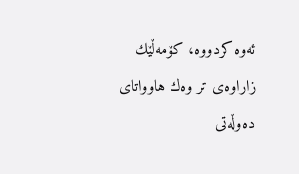ئه‌وه‌ كردووه‌، كۆمه‌ڵێك زاراوه‌ى تر وه‌ك هاوواتاى ده‌وڵه‌تى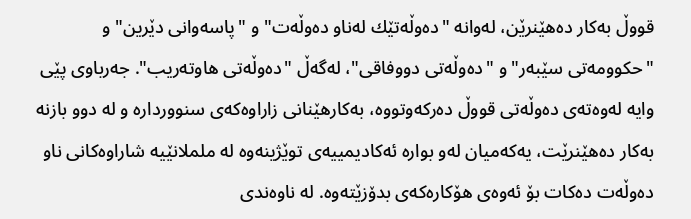قووڵ به‌كار ده‌هێنرێن، له‌وانه‌ "ده‌وڵه‌تێك له‌ناو ده‌وڵه‌ت" و "پاسه‌وانى دێرین" و "حكوومه‌تى سێبه‌ر"و "ده‌وڵه‌تى دووفاقى"، له‌گه‌ڵ "ده‌وڵه‌تى هاوته‌ریب". جه‌رباوى پێی وایه‌ له‌وه‌ته‌ى ده‌وڵه‌تى قووڵ ده‌ركه‌وتووه‌، به‌كارهێنانى زاراوه‌كه‌ى سنوورداره‌ و له‌ دوو بازنه‌ به‌كار ده‌هێنرێت، یه‌كه‌میان له‌و بواره‌ ئه‌كادیمییه‌ى توێژینه‌وه‌ له‌ ململانێیه‌ شاراوه‌كانى ناو ده‌وڵه‌ت ده‌كات بۆ ئه‌وه‌ى هۆكاره‌كه‌ى بدۆزێته‌وه‌. له‌ ناوه‌ندى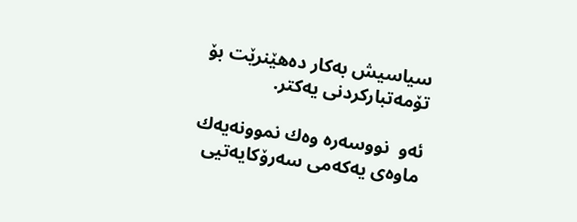سیاسیش به‌كار ده‌هێنرێت بۆ تۆمه‌تباركردنى یه‌كتر.

ئه‌و  نووسه‌ره‌ وه‌ك نموونه‌یه‌ك ماوه‌ى یه‌كه‌مى سه‌رۆكایه‌تیى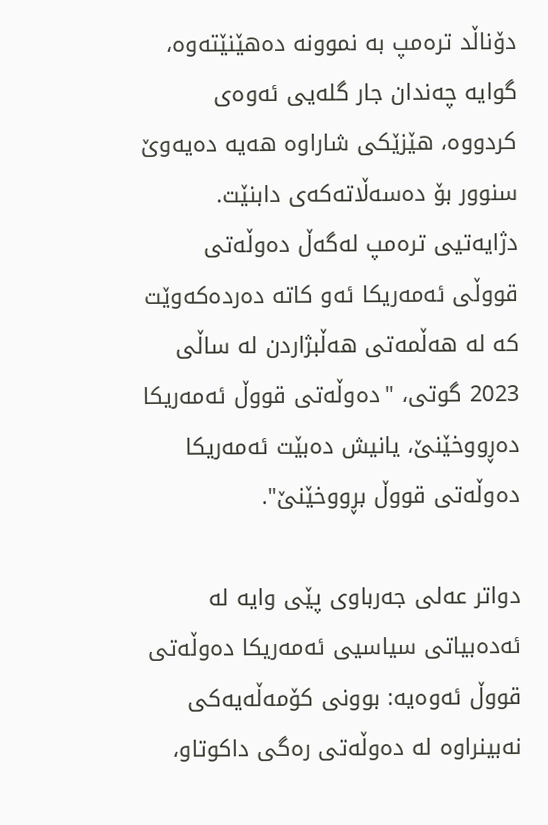دۆناڵد تره‌مپ به‌ نموونه‌ ده‌هێنێته‌وه‌، گوایه‌ چه‌ندان جار گله‌یى ئه‌وه‌ى كردووه‌، هێزێكى شاراوه‌ هه‌یه‌ ده‌یه‌وێ سنوور بۆ ده‌سه‌ڵاته‌كه‌ى دابنێت. دژایه‌تیى تره‌مپ له‌گه‌ڵ ده‌وڵه‌تى قووڵى ئه‌مه‌ریكا ئه‌و كاته‌ ده‌رده‌كه‌وێت كه‌ له‌ هه‌ڵمه‌تى هه‌ڵبژاردن له‌ ساڵى 2023 گوتى، "ده‌وڵه‌تى قووڵ ئه‌مه‌ریكا ده‌ڕووخێنێ، یانیش ده‌بێت ئه‌مه‌ریكا ده‌وڵه‌تى قووڵ بڕووخێنێ".

دواتر عه‌لى جه‌رباوى پێی وایه‌ له‌ ئه‌ده‌بیاتى سیاسیى ئه‌مه‌ریكا ده‌وڵه‌تى قووڵ ئه‌وه‌یه‌: بوونى كۆمه‌ڵه‌یه‌كى نه‌بینراوه‌ له‌ ده‌وڵه‌تى ره‌گى داكوتاو،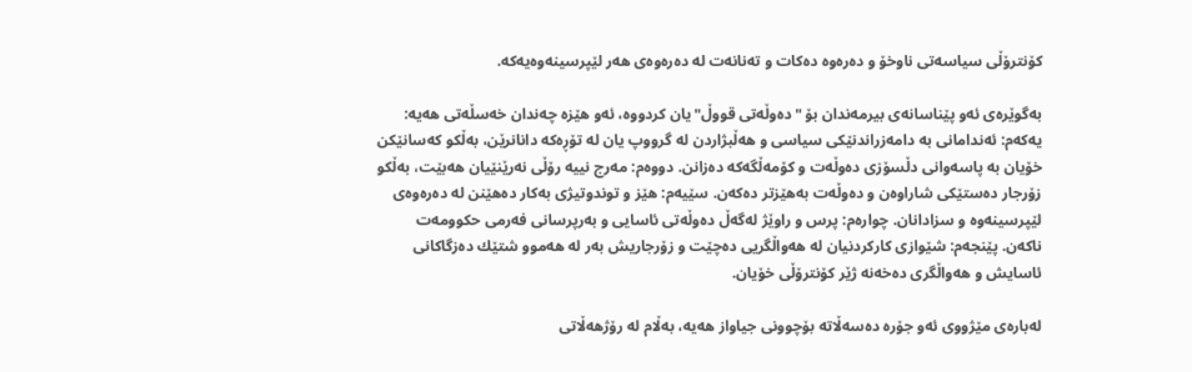كۆنترۆڵى سیاسه‌تى ناوخۆ و ده‌ره‌وه‌ ده‌كات و ته‌نانه‌ت له‌ ده‌ره‌وه‌ى هه‌ر لێپرسینه‌وه‌یه‌كه‌.

به‌گوێره‌ى ئه‌و پێناسانه‌ى بیرمه‌ندان بۆ "ده‌وڵه‌تى قووڵ"یان كردووه‌، ئه‌و هێزه‌ چه‌ندان خه‌سڵه‌تى هه‌یه‌: یه‌كه‌م: ئه‌ندامانى به‌ دامه‌زراندنێكى سیاسى و هه‌ڵبژاردن له‌ گرووپ یان له‌ تۆڕه‌كه‌ دانانرێن، به‌ڵكو كه‌سانێكن خۆیان به‌ پاسه‌وانى دڵسۆزى ده‌وڵه‌ت و كۆمه‌ڵگه‌كه‌ ده‌زانن. دووه‌م: مه‌رج نییه‌ رۆڵى نه‌رێنێیان هه‌بێت، به‌ڵكو زۆرجار ده‌ستێكى شاراوه‌ن و ده‌وڵه‌ت به‌هێزتر ده‌كه‌ن. سێیه‌م: هێز و توندوتیژى به‌كار ده‌هێنن له‌ ده‌ره‌وه‌ى لێپرسینه‌وه‌ و سزادانان. چواره‌م: پرس و راوێژ له‌گه‌ڵ ده‌وڵه‌تى ئاسایى و به‌رپرسانى فه‌رمى حكوومه‌ت ناكه‌ن. پێنجه‌م: شێوازی كاركردنیان له‌ هه‌واڵگریى ده‌چێت و زۆرجاریش به‌ر له‌ هه‌موو شتێك ده‌زگاكانى ئاسایش و هه‌واڵگرى ده‌خه‌نه‌ ژێر كۆنترۆڵى خۆیان.

له‌باره‌ی مێژووى ئه‌و جۆره‌ ده‌سه‌ڵاته‌ بۆچوونى جیاواز هه‌یه‌، به‌ڵام له‌ رۆژهه‌ڵاتى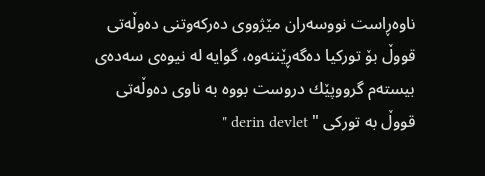ناوه‌ڕاست نووسه‌ران مێژووى ده‌ركه‌وتنى ده‌وڵه‌تى قووڵ بۆ توركیا ده‌گه‌ڕێننه‌وه‌، گوایه‌ له‌ نیوه‌ى سه‌ده‌ى بیسته‌م گرووپێك دروست بووه‌ به‌ ناوى ده‌وڵه‌تى قووڵ به‌ توركى " derin devlet "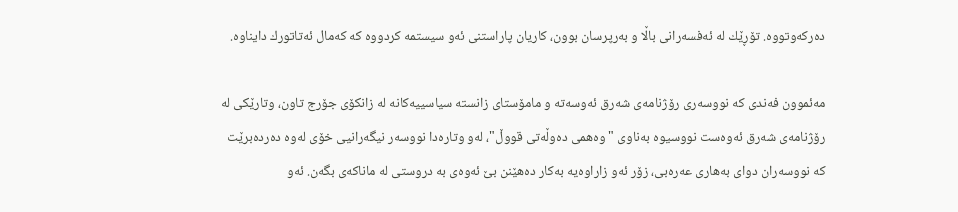ده‌ركه‌وتووه‌. تۆڕێك له‌ ئه‌فسه‌رانى باڵا و به‌رپرسان بوون، كاریان پاراستنى ئه‌و سیستمه‌ كردووه‌ كه‌ كه‌مال ئه‌تاتورك دایناوه‌.

مه‌ئموون فه‌ندى كه‌ نووسه‌رى رۆژنامه‌ى شه‌رق ئه‌وسه‌ته‌ و مامۆستاى زانسته‌ سیاسییه‌كانه‌ له‌ زانكۆى جۆرج تاون، وتارێكى له‌ رۆژنامه‌ى شه‌رق ئه‌وه‌ست نووسیوه‌ به‌ناوى "وه‌همى ده‌وڵه‌تى قووڵ"، له‌و وتاره‌دا نووسه‌ر نیگه‌رانیى خۆى له‌وه‌ ده‌رده‌برێت كه‌ نووسه‌ران دواى به‌هارى عه‌ره‌بى، زۆر ئه‌و زاراوه‌یه‌ به‌كار ده‌هێنن بێ ئه‌وه‌ى به‌ دروستى له‌ ماناكه‌ى بگه‌ن. ئه‌و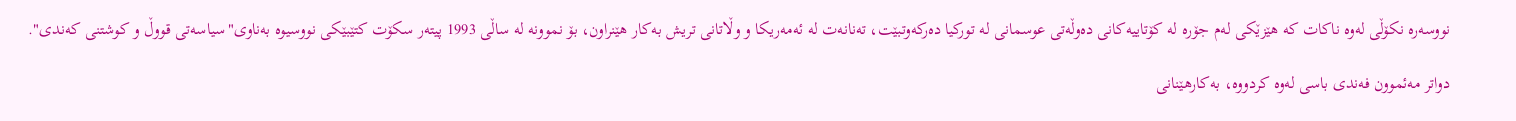نووسه‌ره‌ نكۆڵى له‌وه‌ ناكات كه‌ هێزێكى له‌م جۆره‌ له‌ كۆتاییه‌كانى ده‌وڵه‌تى عوسمانى له‌ توركیا ده‌ركه‌وتبێت، ته‌نانه‌ت له‌ ئه‌مه‌ریكا و وڵاتانى تریش به‌كار هێنراون، بۆ نموونه‌ له‌ ساڵى 1993 پیته‌ر سكۆت كتێبێكى نووسیوه‌ به‌ناوى"سیاسه‌تى قووڵ و كوشتنى كه‌ندى".

دواتر مه‌ئموون فه‌ندى باسى له‌وه‌ كردووه‌، به‌كارهێنانى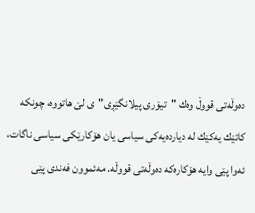ده‌وڵه‌تى قووڵ وه‌ك "تیۆرى پیلانگێڕى"ی لێ هاتووه‌، چونكه‌ كاتێك یه‌كێك له‌ دیارده‌یه‌كى سیاسى یان هۆكارێكى سیاسى ناگات، ئه‌وا پێی وایه‌ هۆكاره‌كه‌ ده‌وڵه‌تى قووڵه‌. مه‌ئموون فه‌ندى پێی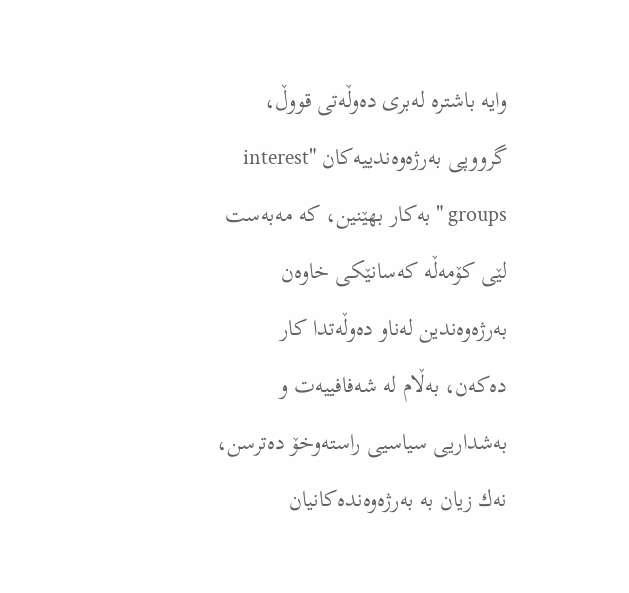وایه‌ باشتره‌ له‌برى ده‌وڵه‌تى قووڵ، گرووپى به‌رژه‌وه‌ندییه‌كان "interest groups " به‌كار بهێنین، كه‌ مه‌به‌ست لێى كۆمه‌ڵه‌ كه‌سانێكى خاوه‌ن به‌رژه‌وه‌ندین له‌ناو ده‌وڵه‌تدا كار ده‌كه‌ن، به‌ڵام له‌ شه‌فافییه‌ت و به‌شداریى سیاسیى راسته‌وخۆ ده‌ترسن، نه‌ك زیان به‌ به‌رژه‌وه‌نده‌كانیان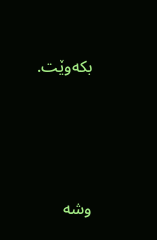بكه‌وێت.




وشە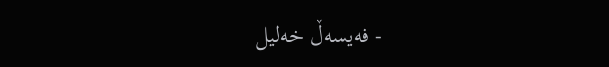- فه‌یسه‌ڵ خه‌لیل